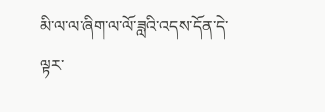མི་ལ་ལ་ཞིག་ལ་ལོ་ཟླའི་འདས་དོན་དེ་ལྟར་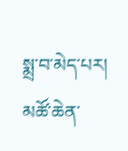སྨྲ་བ་མེད་པར། མཚོ་ཆེན་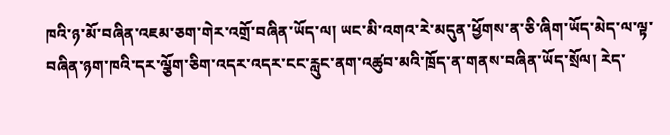ཁའི་ཉ་མོ་བཞིན་འཇམ་ཅག་གེར་འགྲོ་བཞིན་ཡོད་ལ། ཡང་མི་འགའ་རེ་མདུན་ཕྱོགས་ན་ཅི་ཞིག་ཡོད་མེད་ལ་ལྟ་བཞིན་ཉག་ཁའི་དར་ལྕོག་ཅིག་འདར་འདར་ངང་རླུང་ནག་འཚུབ་མའི་ཁྲོད་ན་གནས་བཞིན་ཡོད་སྲོལ། རེད་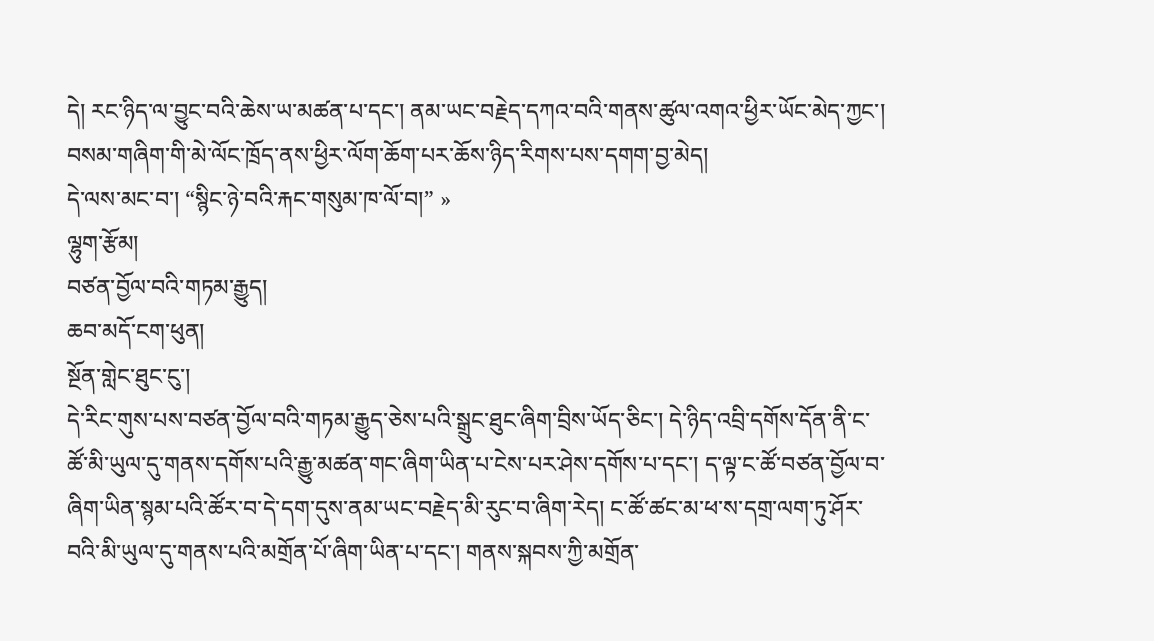དེ། རང་ཉིད་ལ་བྱུང་བའི་ཆེས་ཡ་མཚན་པ་དང་། ནམ་ཡང་བརྗེད་དཀའ་བའི་གནས་ཚུལ་འགའ་ཕྱིར་ཡོང་མེད་ཀྱང་། བསམ་གཞིག་གི་མེ་ལོང་ཁྲོད་ནས་ཕྱིར་ལོག་ཆོག་པར་ཆོས་ཉིད་རིགས་པས་དགག་བྱ་མེད།
དེ་ལས་མང་བ་། “སྙིང་ཉེ་བའི་རྐང་གསུམ་ཁ་ལོ་བ།” »
ལྷུག་རྩོམ།
བཙན་བྱོལ་བའི་གཏམ་རྒྱུད།
ཆབ་མདོ་ངག་ཕུན།
སྔོན་གླེང་ཐུང་ངུ་།
དེ་རིང་གུས་པས་བཙན་བྱོལ་བའི་གཏམ་རྒྱུད་ཅེས་པའི་སྒྲུང་ཐུང་ཞིག་བྲིས་ཡོད་ཅིང་། དེ་ཉིད་འབྲི་དགོས་དོན་ནི་ང་ཚོ་མི་ཡུལ་དུ་གནས་དགོས་པའི་རྒྱུ་མཚན་གང་ཞིག་ཡིན་པ་ངེས་པར་ཤེས་དགོས་པ་དང་། ད་ལྟ་ང་ཚོ་བཙན་བྱོལ་བ་ཞིག་ཡིན་སྙམ་པའི་ཚོར་བ་དེ་དག་དུས་ནམ་ཡང་བརྗེད་མི་རུང་བ་ཞིག་རེད། ང་ཚོ་ཚང་མ་ཕ་ས་དགྲ་ལག་ཏུ་ཤོར་བའི་མི་ཡུལ་དུ་གནས་པའི་མགྲོན་པོ་ཞིག་ཡིན་པ་དང་། གནས་སྐབས་ཀྱི་མགྲོན་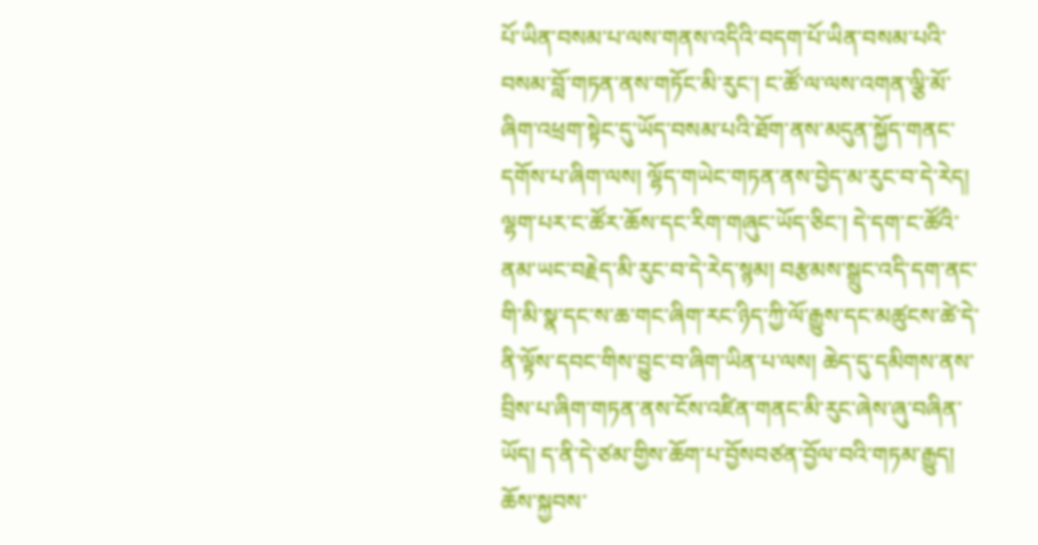པོ་ཡིན་བསམ་པ་ལས་གནས་འདིའི་བདག་པོ་ཡིན་བསམ་པའི་བསམ་བློ་གཏན་ནས་གཏོང་མི་རུང་། ང་ཚོ་ལ་ལས་འགན་ལྕི་མོ་ཞིག་འཕྲག་སྟེང་དུ་ཡོད་བསམ་པའི་ཐོག་ནས་མདུན་སྐྱོད་གནང་དགོས་པ་ཞིག་ལས། ལྷོད་གཡེང་གཏན་ནས་བྱེད་མ་རུང་བ་དེ་རེད། ལྷག་པར་ང་ཚོར་ཆོས་དང་རིག་གཞུང་ཡོད་ཅིང་། དེ་དག་ང་ཚོའི་ནམ་ཡང་བརྗེད་མི་རུང་བ་དེ་རེད་སྙམ། བརྩམས་སྒྲུང་འདི་དག་ནང་གི་མི་སྣ་དང་ས་ཆ་གང་ཞིག་རང་ཉིད་ཀྱི་ལོ་རྒྱུས་དང་མཚུངས་ཚེ་དེ་ནི་ལྟོས་དབང་གིས་བྱུང་བ་ཞིག་ཡིན་པ་ལས། ཆེད་དུ་དམིགས་ནས་བྲིས་པ་ཞིག་གཏན་ནས་ངོས་འཛིན་གནང་མི་རུང་ཞེས་ཞུ་བཞིན་ཡོད། ད་ནི་དེ་ཙམ་གྱིས་ཆོག་པ་བྱོསབཙན་བྱོལ་བའི་གཏམ་རྒྱུད།
ཆོས་སྐྱབས་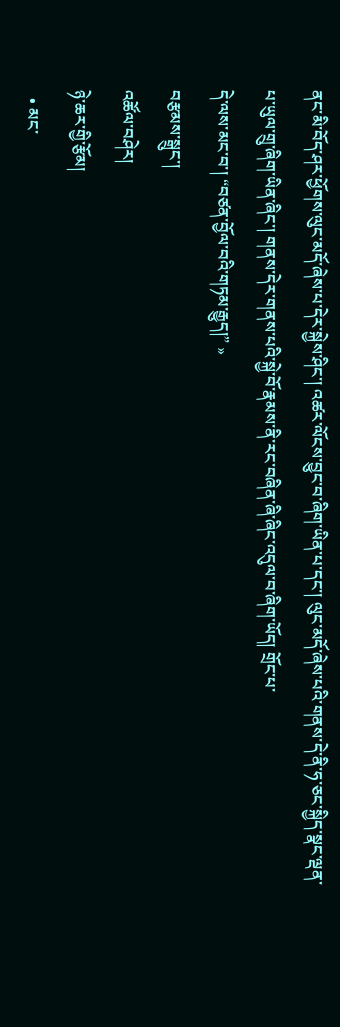ནང་མི་བོད་ཤར་ཕྱོགས་ལུང་མདོ་ཞེས་པ་དེར་སྐྱེས་ཤིང་། འཚར་ལོངས་བྱུང་བ་ཞིག་ཡིན་པ་དང་། ལུང་མདོ་ཞེས་པའི་གནས་དེ་ནི་ཧ་ཅང་སྐྱིད་སྣང་ལྡན་པ་ཡུལ་གྲུ་ཞིག་ཡིན་ཞིང་། གནས་དེར་གནས་པའི་སྐྱེ་བོ་རྣམས་ནི་རང་བཞིན་ཞི་ཞིང་འདུལ་བ་ཞིག་ཡོད། གྲོང་པ་
དེ་ལས་མང་བ་། “བཙན་བྱོལ་བའི་གཏམ་རྒྱུད།” »
བརྩམས་སྒྲུང་།
འཚོལ་བཤེར།
ཉེ་ཆར་གྱི་རྩོམ།
  • མང་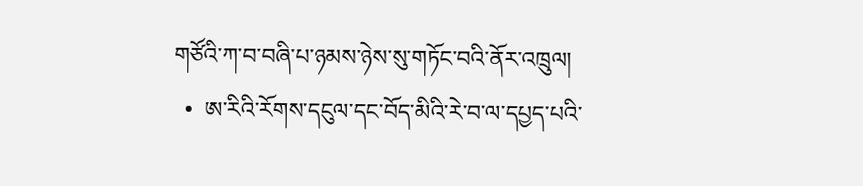གཙོའི་ཀ་བ་བཞི་པ་ཉམས་ཉེས་སུ་གཏོང་བའི་ནོར་འཁྲུལ།
  •  ཨ་རིའི་རོགས་དངུལ་དང་བོད་མིའི་རེ་བ་ལ་དཔྱད་པའི་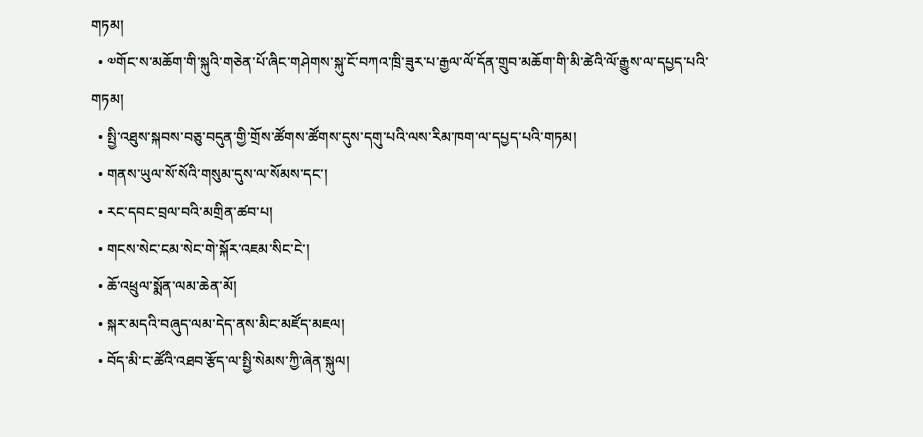གཏམ།
  • ༧གོང་ས་མཆོག་གི་སྐུའི་གཅེན་པོ་ཞིང་གཤེགས་སྐུ་ངོ་བཀའ་ཁྲི་ཟུར་པ་རྒྱལ་ལོ་དོན་གྲུབ་མཆོག་གི་མི་ཚེའི་ལོ་རྒྱུས་ལ་དཔྱད་པའི་གཏམ།
  • སྤྱི་འཐུས་སྐབས་བཅུ་བདུན་གྱི་གྲོས་ཚོགས་ཚོགས་དུས་དགུ་པའི་ལས་རིམ་ཁག་ལ་དཔྱད་པའི་གཏམ།
  • གནས་ཡུལ་སོ་སོའི་གསུམ་དུས་ལ་སོམས་དང་།
  • རང་དབང་བྲལ་བའི་མགྲིན་ཚབ་པ།
  • གངས་སེང་ངམ་སེང་གེ་སྐོར་འཇམ་སིང་ངེ་།
  • ཆོ་འཕྲུལ་སྨོན་ལམ་ཆེན་མོ།
  • སྐར་མདའི་བཞུད་ལམ་དེད་ནས་མིང་མཛོད་མཇལ།
  • བོད་མི་ང་ཚོའི་འཐབ་རྩོད་ལ་སྤྱི་སེམས་ཀྱི་ཞེན་སྐུལ།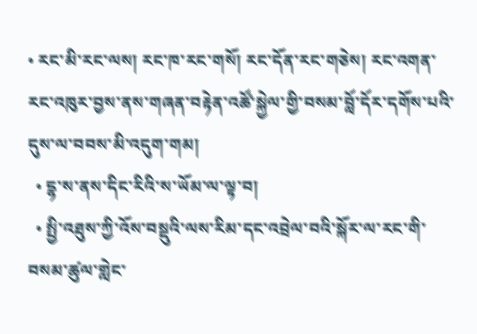• རང་མི་རང་ལས། རང་ཁ་རང་གསོ། རང་དོན་རང་གཅེས། རང་འགན་རང་འཁུར་བྱས་ནས་གཞན་བརྟེན་འཚོ་སྐྱེལ་གྱི་བསམ་བློ་དོར་དགོས་པའི་དུས་ལ་བབས་མི་འདུག་གམ།
  • དྷ་ས་ནས་དིང་རིའི་ས་ཡོམ་ལ་ལྟ་བ།
  • སྤྱི་འཐུས་ཀྱི་འོས་བསྡུའི་ལས་རིམ་དང་འབྲེལ་བའི་སྐོར་ལ་རང་གི་བསམ་ཚུལ་གླེང་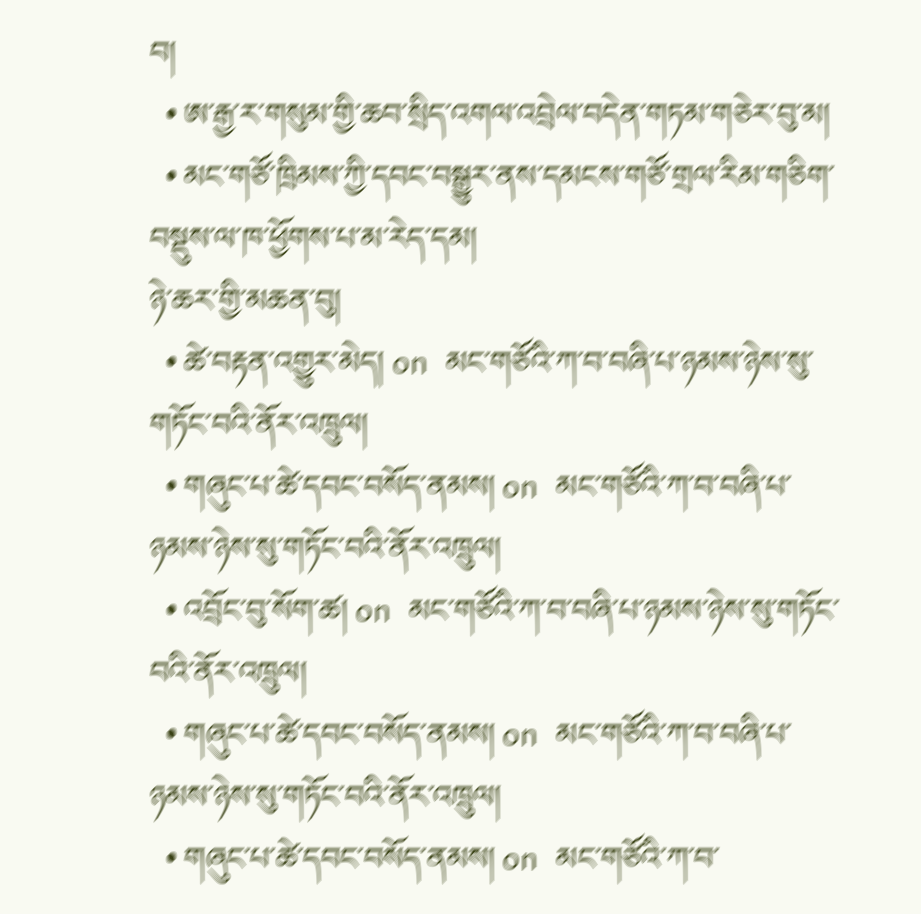བ།
  • ཨ་རྒྱ་ར་གསུམ་གྱི་ཆབ་སྲིད་འགལ་འབྲེལ་བདེན་གཏམ་གཅེར་བུ་མ།
  • མང་གཙོ་ཁྲིམས་ཀྱི་དབང་བསྒྱུར་ནས་དམངས་གཙོ་གྲལ་རིམ་གཅིག་བསྡུས་ལ་ཁ་ཕྱོགས་པ་མ་རེད་དམ།
ཉེ་ཆར་གྱི་མཆན་བུ།
  • ཚེ་བརྟན་འགྱུར་མེད། on མང་གཙོའི་ཀ་བ་བཞི་པ་ཉམས་ཉེས་སུ་གཏོང་བའི་ནོར་འཁྲུལ།
  • གཞུང་པ་ཚེ་དབང་བསོད་ནམས། on མང་གཙོའི་ཀ་བ་བཞི་པ་ཉམས་ཉེས་སུ་གཏོང་བའི་ནོར་འཁྲུལ།
  • འབྲོང་བུ་སོག་ཚ། on མང་གཙོའི་ཀ་བ་བཞི་པ་ཉམས་ཉེས་སུ་གཏོང་བའི་ནོར་འཁྲུལ།
  • གཞུང་པ་ཚེ་དབང་བསོད་ནམས། on མང་གཙོའི་ཀ་བ་བཞི་པ་ཉམས་ཉེས་སུ་གཏོང་བའི་ནོར་འཁྲུལ།
  • གཞུང་པ་ཚེ་དབང་བསོད་ནམས། on མང་གཙོའི་ཀ་བ་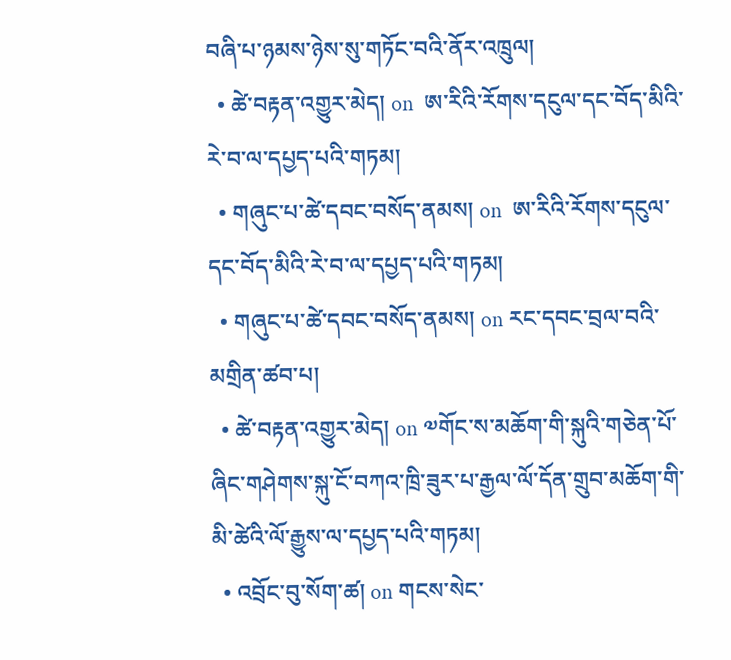བཞི་པ་ཉམས་ཉེས་སུ་གཏོང་བའི་ནོར་འཁྲུལ།
  • ཚེ་བརྟན་འགྱུར་མེད། on  ཨ་རིའི་རོགས་དངུལ་དང་བོད་མིའི་རེ་བ་ལ་དཔྱད་པའི་གཏམ།
  • གཞུང་པ་ཚེ་དབང་བསོད་ནམས། on  ཨ་རིའི་རོགས་དངུལ་དང་བོད་མིའི་རེ་བ་ལ་དཔྱད་པའི་གཏམ།
  • གཞུང་པ་ཚེ་དབང་བསོད་ནམས། on རང་དབང་བྲལ་བའི་མགྲིན་ཚབ་པ།
  • ཚེ་བརྟན་འགྱུར་མེད། on ༧གོང་ས་མཆོག་གི་སྐུའི་གཅེན་པོ་ཞིང་གཤེགས་སྐུ་ངོ་བཀའ་ཁྲི་ཟུར་པ་རྒྱལ་ལོ་དོན་གྲུབ་མཆོག་གི་མི་ཚེའི་ལོ་རྒྱུས་ལ་དཔྱད་པའི་གཏམ།
  • འབྲོང་བུ་སོག་ཚ། on གངས་སེང་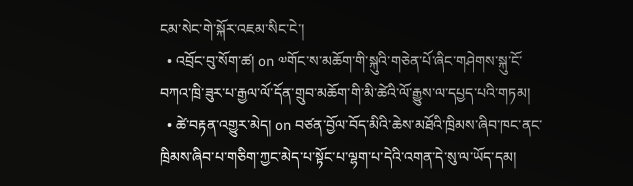ངམ་སེང་གེ་སྐོར་འཇམ་སིང་ངེ་།
  • འབྲོང་བུ་སོག་ཚ། on ༧གོང་ས་མཆོག་གི་སྐུའི་གཅེན་པོ་ཞིང་གཤེགས་སྐུ་ངོ་བཀའ་ཁྲི་ཟུར་པ་རྒྱལ་ལོ་དོན་གྲུབ་མཆོག་གི་མི་ཚེའི་ལོ་རྒྱུས་ལ་དཔྱད་པའི་གཏམ།
  • ཚེ་བརྟན་འགྱུར་མེད། on བཙན་བྱོལ་བོད་མིའི་ཆེས་མཐོའི་ཁྲིམས་ཞིབ་ཁང་ནང་ཁྲིམས་ཞིབ་པ་གཅིག་ཀྱང་མེད་པ་སྟོང་པ་ལྷག་པ་དེའི་འགན་དེ་སུ་ལ་ཡོད་དམ།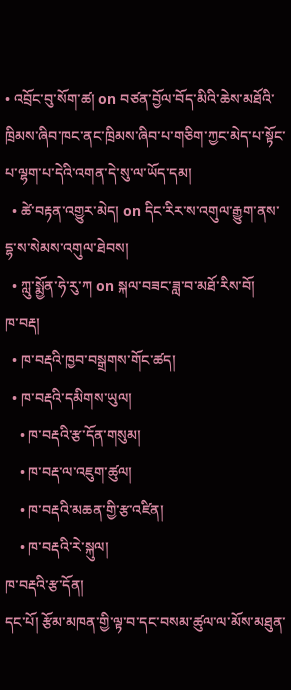• འབྲོང་བུ་སོག་ཚ། on བཙན་བྱོལ་བོད་མིའི་ཆེས་མཐོའི་ཁྲིམས་ཞིབ་ཁང་ནང་ཁྲིམས་ཞིབ་པ་གཅིག་ཀྱང་མེད་པ་སྟོང་པ་ལྷག་པ་དེའི་འགན་དེ་སུ་ལ་ཡོད་དམ།
  • ཚེ་བརྟན་འགྱུར་མེད། on དིང་རིར་ས་འགུལ་རྒྱུག་ནས་དྷ་ས་སེམས་འགུལ་ཐེབས།
  • ཀླུ་སྨྱོན་ཧེ་རུ་ཀ on སྐལ་བཟང་ཟླ་བ་མཐོ་རིས་བོ།
ཁ་བརྡ།
  • ཁ་བརྡའི་ཁྱབ་བསྒྲགས་གོང་ཚད།
  • ཁ་བརྡའི་དམིགས་ཡུལ།
    • ཁ་བརྡའི་རྩ་དོན་གསུམ།
    • ཁ་བརྡ་ལ་འཇུག་ཚུལ།
    • ཁ་བརྡའི་མཆན་གྱི་རྩ་འཛིན།
    • ཁ་བརྡའི་རེ་སྐུལ།
ཁ་བརྡའི་རྩ་དོན།
དང་པོ། རྩོམ་མཁན་གྱི་ལྟ་བ་དང་བསམ་ཚུལ་ལ་མོས་མཐུན་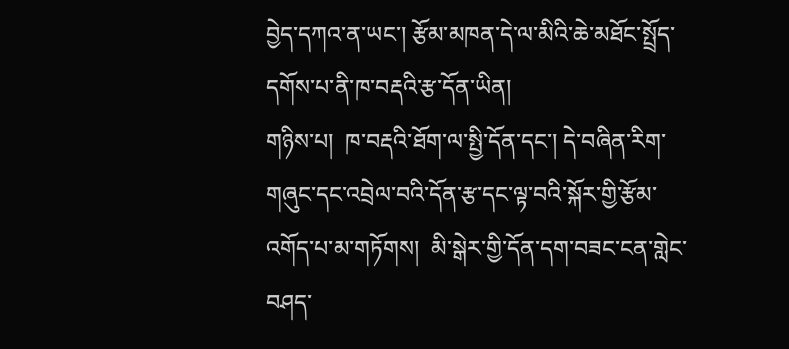བྱེད་དཀའ་ན་ཡང་། རྩོམ་མཁན་དེ་ལ་མིའི་ཆེ་མཐོང་སྤྲོད་དགོས་པ་ནི་ཁ་བརྡའི་རྩ་དོན་ཡིན།
གཉིས་པ།  ཁ་བརྡའི་ཐོག་ལ་སྤྱི་དོན་དང་། དེ་བཞིན་རིག་གཞུང་དང་འབྲེལ་བའི་དོན་རྩ་དང་ལྟ་བའི་སྐོར་གྱི་རྩོམ་འགོད་པ་མ་གཏོགས།  མི་སྒེར་གྱི་དོན་དག་བཟང་ངན་གླེང་བཤད་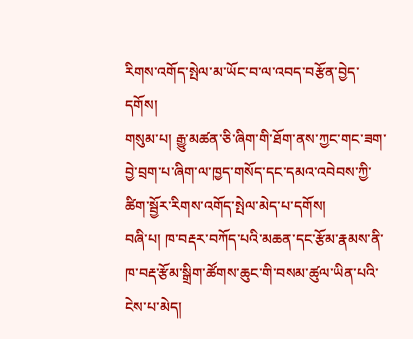རིགས་འགོད་སྤེལ་མ་ཡོང་བ་ལ་འབད་བརྩོན་བྱེད་དགོས།
གསུམ་པ། རྒྱུ་མཚན་ཅི་ཞིག་གི་ཐོག་ནས་ཀྱང་གང་ཟག་བྱེ་བྲག་པ་ཞིག་ལ་ཁྱད་གསོད་དང་དམའ་འབེབས་ཀྱི་ཚིག་སྦྱོར་རིགས་འགོད་སྤེལ་མེད་པ་དགོས།
བཞི་པ། ཁ་བརྡར་བཀོད་པའི་མཆན་དང་རྩོམ་རྣམས་ནི་ཁ་བརྡ་རྩོམ་སྒྲིག་ཚོགས་ཆུང་གི་བསམ་ཚུལ་ཡིན་པའི་ངེས་པ་མེད།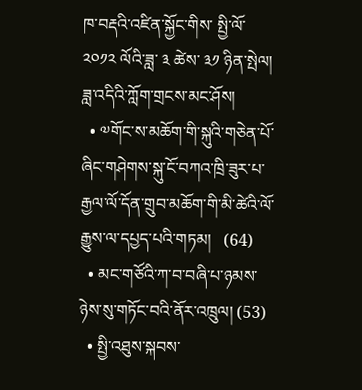ཁ་བརྡའི་འཛིན་སྐྱོང་གིས་ སྤྱི་ལོ་ ༢༠༡༢ ལོའི་ཟླ་ ༣ ཚེས་ ༣༡ ཉིན་སྤེལ།
ཟླ་འདིའི་ཀློག་གྲངས་མང་ཤོས།
  • ༧གོང་ས་མཆོག་གི་སྐུའི་གཅེན་པོ་ཞིང་གཤེགས་སྐུ་ངོ་བཀའ་ཁྲི་ཟུར་པ་རྒྱལ་ལོ་དོན་གྲུབ་མཆོག་གི་མི་ཚེའི་ལོ་རྒྱུས་ལ་དཔྱད་པའི་གཏམ།   (64)
  • མང་གཙོའི་ཀ་བ་བཞི་པ་ཉམས་ཉེས་སུ་གཏོང་བའི་ནོར་འཁྲུལ། (53)
  • སྤྱི་འཐུས་སྐབས་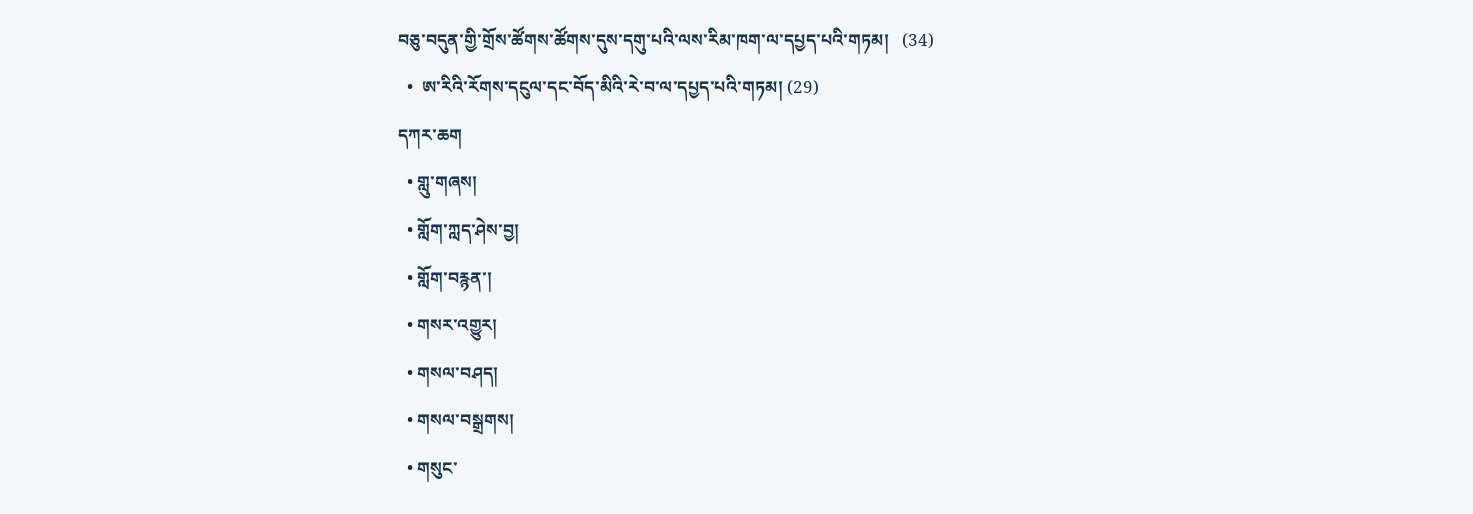བཅུ་བདུན་གྱི་གྲོས་ཚོགས་ཚོགས་དུས་དགུ་པའི་ལས་རིམ་ཁག་ལ་དཔྱད་པའི་གཏམ།   (34)
  •  ཨ་རིའི་རོགས་དངུལ་དང་བོད་མིའི་རེ་བ་ལ་དཔྱད་པའི་གཏམ། (29)
དཀར་ཆག
  • གླུ་གཞས།
  • གློག་ཀླད་ཤེས་བྱ།
  • གློག་བརྙན་།
  • གསར་འགྱུར།
  • གསལ་བཤད།
  • གསལ་བསྒྲགས།
  • གསུང་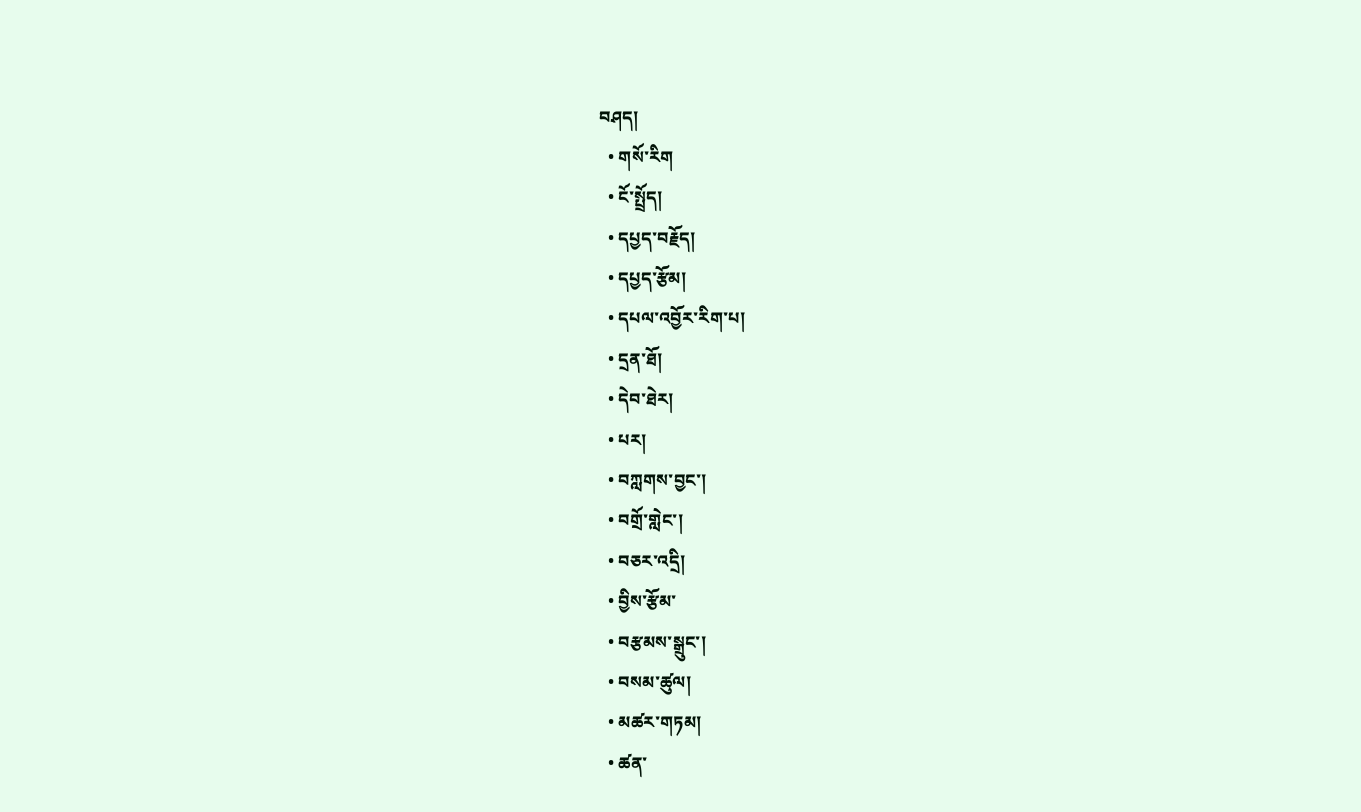བཤད།
  • གསོ་རིག
  • ངོ་སྤྲོད།
  • དཔྱད་བརྗོད།
  • དཔྱད་རྩོམ།
  • དཔལ་འབྱོར་རིག་པ།
  • དྲན་ཐོ།
  • དེབ་ཐེར།
  • པར།
  • བཀླགས་བྱང་།
  • བགྲོ་གླེང་།
  • བཅར་འདྲི།
  • བྱིས་རྩོམ་
  • བརྩམས་སྒྲུང་།
  • བསམ་ཚུལ།
  • མཚར་གཏམ།
  • ཚན་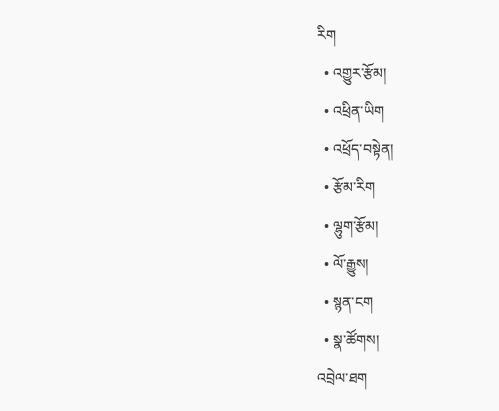རིག
  • འགྱུར་རྩོམ།
  • འཕྲིན་ཡིག
  • འཕྲོད་བསྟེན།
  • རྩོམ་རིག
  • ལྷུག་རྩོམ།
  • ལོ་རྒྱུས།
  • སྙན་ངག
  • སྣ་ཚོགས།
འབྲེལ་ཐག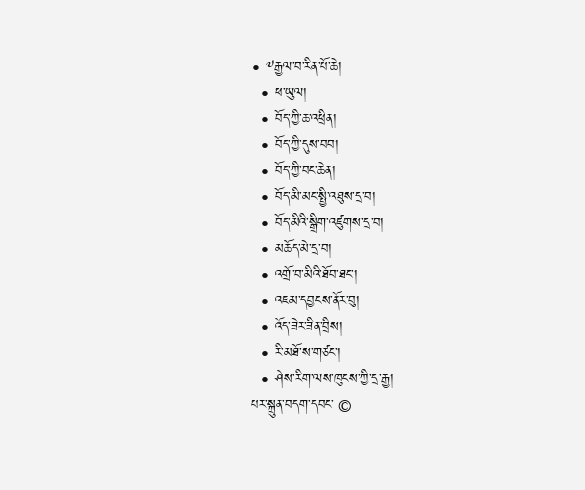• ༸རྒྱལ་བ་རིན་པོ་ཆེ།
  • ཕ་ཡུལ།
  • བོད་ཀྱི་ཆ་འཕྲིན།
  • བོད་ཀྱི་དུས་བབ།
  • བོད་ཀྱི་བང་ཆེན།
  • བོད་མི་མང་སྤྱི་འཐུས་དྲ་བ།
  • བོད་མིའི་སྒྲིག་འཛུགས་དྲ་བ།
  • མཆོད་མེ་དྲ་བ།
  • འགྲོ་བ་མིའི་ཐོབ་ཐང་།
  • འཇམ་དབྱངས་ནོར་བུ།
  • འོད་ཟེར་ཟིན་བྲིས།
  • རི་མཐོ་ས་གཙང་།
  • ཤེས་རིག་ལས་ཁུངས་ཀྱི་དྲ་རྒྱ།
པར་སྐྲུན་བདག་དབང་ ©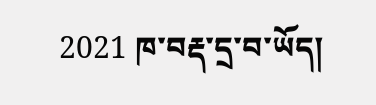2021 ཁ་བརྡ་དྲ་བ་ཡོད།